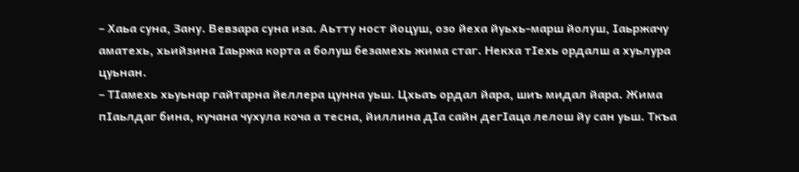– Хаьа суна, Зану. Вевзара суна иза. Аьтту ност йоцуш, озо йеха йуьхь-марш йолуш, Іаьржачу аматехь, хьийзина Іаьржа корта а болуш безамехь жима стаг. Некха тІехь ордалш а хуьлура цуьнан.
– ТІамехь хьуьнар гайтарна йеллера цунна уьш. Цхьаъ ордал йара, шиъ мидал йара. Жима пІаьлдаг бина, кучана чухула коча а тесна, йиллина дІа сайн дегІаца лелош йу сан уьш. Ткъа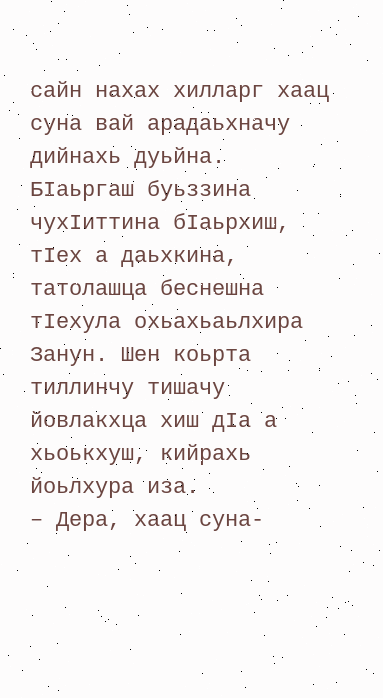сайн нахах хилларг хаац суна вай арадаьхначу дийнахь дуьйна.
БІаьргаш буьззина чухІиттина бІаьрхиш, тІех а даьхкина, татолашца беснешна тІехула охьахьаьлхира Занун. Шен коьрта тиллинчу тишачу йовлакхца хиш дІа а хьоькхуш, кийрахь йоьлхура иза.
– Дера, хаац суна-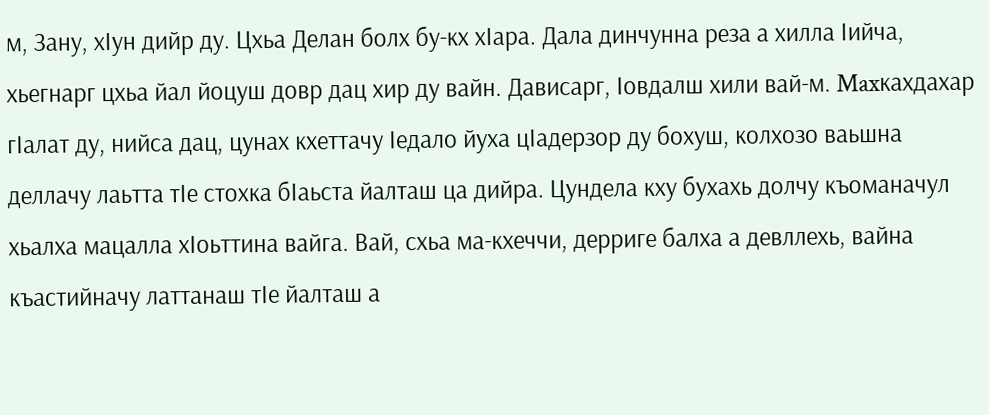м, Зану, хІун дийр ду. Цхьа Делан болх бу-кх хІара. Дала динчунна реза а хилла Іийча, хьегнарг цхьа йал йоцуш довр дац хир ду вайн. Дависарг, Іовдалш хили вай-м. Maxкaxдахар гІалат ду, нийса дац, цунах кхеттачу Іедало йуха цІадерзор ду бохуш, колхозо ваьшна деллачу лаьтта тІе стохка бІаьста йалташ ца дийра. Цундела кху бухахь долчу къоманачул хьалха мацалла хІоьттина вайга. Вай, схьа ма-кхеччи, дерриге балха а девллехь, вайна къастийначу латтанаш тІе йалташ а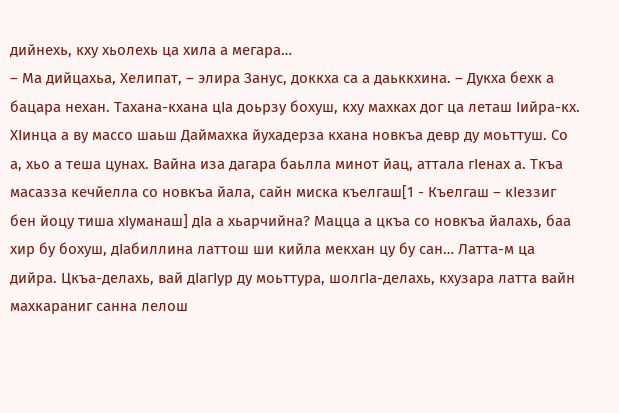дийнехь, кху хьолехь ца хила а мегара…
– Ма дийцахьа, Хелипат, – элира Занус, доккха са а даьккхина. – Дукха бехк а бацара нехан. Тахана-кхана цІа доьрзу бохуш, кху махках дог ца леташ Іийра-кх. ХІинца а ву массо шаьш Даймахка йухадерза кхана новкъа девр ду моьттуш. Со а, хьо а теша цунах. Вайна иза дагара баьлла минот йац, аттала гІенах а. Ткъа масазза кечйелла со новкъа йала, сайн миска къелгаш[1 - Къелгаш – кIеззиг бен йоцу тиша хIуманаш] дІа а хьарчийна? Мацца а цкъа со новкъа йалахь, баа хир бу бохуш, дІабиллина латтош ши кийла мекхан цу бу сан… Латта-м ца дийра. Цкъа-делахь, вай дІагІур ду моьттура, шолгІа-делахь, кхузара латта вайн махкараниг санна лелош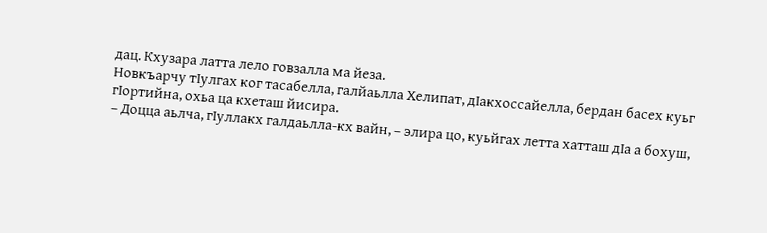дац. Кхузара латта лело говзалла ма йеза.
Новкъарчу тІулгах ког тасабелла, галйаьлла Хелипат, дІакхоссайелла, бердан басех куьг гІортийна, охьа ца кхеташ йисира.
– Доцца аьлча, гІуллакх галдаьлла-кх вайн, – элира цо, куьйгах летта хатташ дІа а бохуш,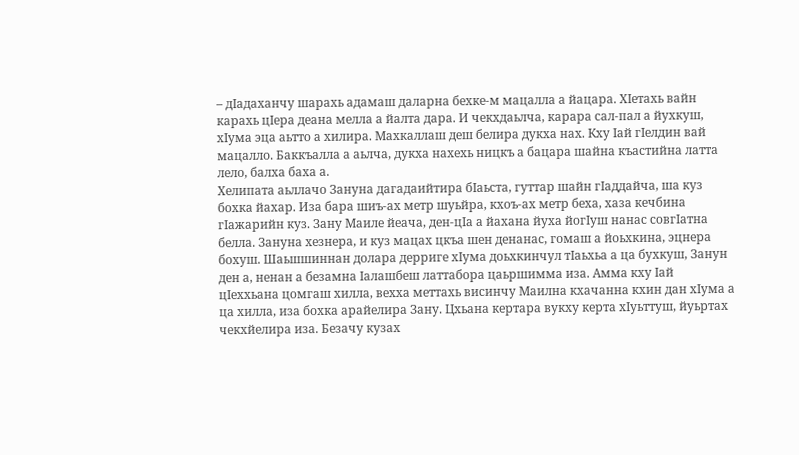– дІадаханчу шарахь адамаш даларна бехке-м мацалла а йацара. ХІетахь вайн карахь цІера деана мелла а йалта дара. И чекхдаьлча, карара сал-пал а йухкуш, хІума эца аьтто а хилира. Махкаллаш деш белира дукха нах. Кху Іай гІелдин вай мацалло. Баккъалла а аьлча, дукха нахехь ницкъ а бацара шайна къастийна латта лело, балха баха а.
Хелипата аьллачо Зануна дагадаийтира бІаьста, гуттар шайн гІаддайча, ша куз бохка йахар. Иза бара шиъ-ах метр шуьйра, кхоъ-ах метр беха, хаза кечбина гІажарийн куз. Зану Маиле йеача, ден-цІа а йахана йуха йогІуш нанас совгІатна белла. Зануна хезнера, и куз мацах цкъа шен денанас, гомаш а йоьхкина, эцнера бохуш. Шаьшшиннан долара дерриге хІума доьхкинчул тІаьхьа а ца бухкуш, Занун ден а, ненан а безамна Іалашбеш латтабора цаьршимма иза. Амма кху Іай цІеххьана цомгаш хилла, вехха меттахь висинчу Маилна кхачанна кхин дан хІума а ца хилла, иза бохка арайелира Зану. Цхьана кертара вукху керта хІуьттуш, йуьртах чекхйелира иза. Безачу кузах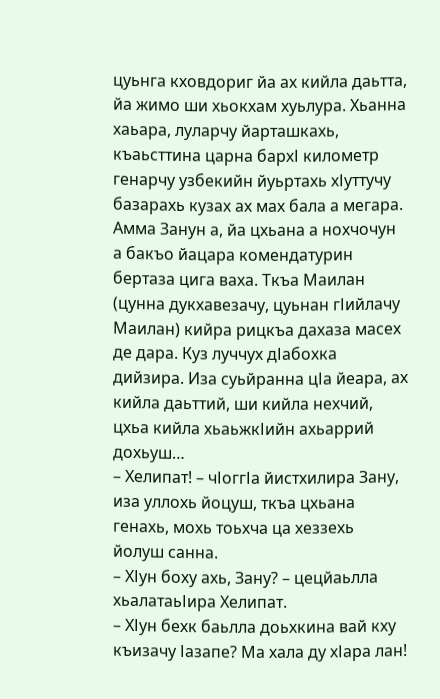цуьнга кховдориг йа ах кийла даьтта, йа жимо ши хьокхам хуьлура. Хьанна хаьара, луларчу йарташкахь, къаьсттина царна бархІ километр генарчу узбекийн йуьртахь хІуттучу базарахь кузах ах мах бала а мегара. Амма Занун а, йа цхьана а нохчочун а бакъо йацара комендатурин бертаза цига ваха. Ткъа Маилан (цунна дукхавезачу, цуьнан гІийлачу Маилан) кийра рицкъа дахаза масех де дара. Куз луччух дІабохка дийзира. Иза суьйранна цІа йеара, ах кийла даьттий, ши кийла нехчий, цхьа кийла хьаьжкІийн ахьаррий дохьуш…
– Хелипат! – чІоггІа йистхилира Зану, иза уллохь йоцуш, ткъа цхьана генахь, мохь тоьхча ца хеззехь йолуш санна.
– ХІун боху ахь, Зану? – цецйаьлла хьалатаьІира Хелипат.
– ХІун бехк баьлла доьхкина вай кху къизачу Іазапе? Ма хала ду хІара лан!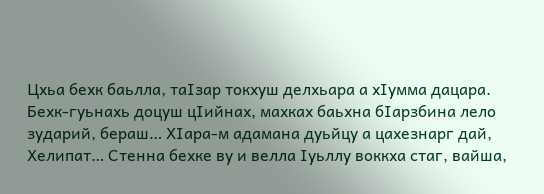Цхьа бехк баьлла, таІзар токхуш делхьара а хІумма дацара. Бехк-гуьнахь доцуш цІийнах, махках баьхна бІарзбина лело зударий, бераш… ХІара-м адамана дуьйцу а цахезнарг дай, Хелипат… Стенна бехке ву и велла Іуьллу воккха стаг, вайша,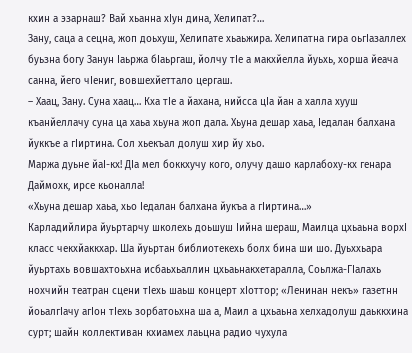кхин а эзарнаш? Вай хьанна хІун дина, Хелипат?…
Зану, саца а сецна, жоп доьхуш, Хелипате хьаьжира. Хелипатна гира оьгІазаллех буьзна богу Занун Іаьржа бІаьргаш, йолчу тІе а макхйелла йуьхь, хорша йеача санна, йего чІениг, вовшехйеттало цергаш.
– Хаац, Зану. Суна хаац… Кха тІе а йахана, нийсса цIа йан а халла хууш къанйеллачу суна ца хаьа хьуна жоп дала. Хьуна дешар хаьа, Іедалан балхана йуккъе а гІиртина. Сол хьекъал долуш хир йу хьо.
Маржа дуьне йаІ-кх! ДІа мел боккхучу кого, олучу дашо карлабоху-кх генара Даймохк, ирсе кьоналла!
«Хьуна дешар хаьа, хьо Іедалан балхана йукъа а гІиртина…»
Карладийлира йуьртарчу школехь доьшуш Іийна шераш, Маилца цхьаьна ворхІ класс чекхйаккхар. Ша йуьртан библиотекехь болх бина ши шо. Дуьххьара йуьртахь вовшахтоьхна исбаьхьаллин цхьаьнакхетаралла, Соьлжа-ГІалахь нохчийн театран сцени тІехь шаьш концерт хІоттор; «Ленинан некъ» газетнн йоьалгІачу агІон тІехь зорбатоьхна ша а, Маил а цхьаьна хелхадолуш даьккхина сурт; шайн коллективан кхиамех лаьцна радио чухула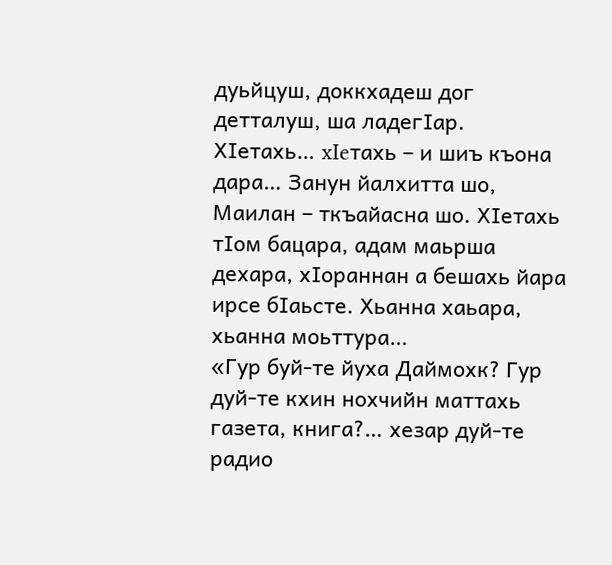дуьйцуш, доккхадеш дог детталуш, ша ладегІар. ХІетахь… xIeтахь – и шиъ къона дара… Занун йалхитта шо, Маилан – ткъайасна шо. ХІетахь тІом бацара, адам маьрша дехара, хІораннан а бешахь йара ирсе бІаьсте. Хьанна хаьара, хьанна моьттура…
«Гур буй-те йуха Даймохк? Гур дуй-те кхин нохчийн маттахь газета, книга?… хезар дуй-те радио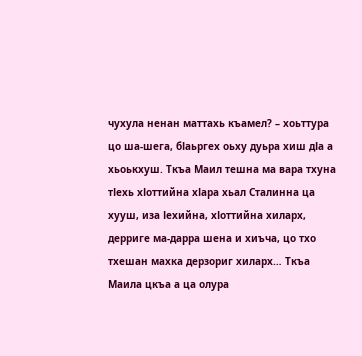чухула ненан маттахь къамел? – хоьттура цо ша-шега, бІаьргех оьху дуьра хиш дІа а хьоькхуш. Ткъа Маил тешна ма вара тхуна тІехь хІоттийна хІара хьал Сталинна ца хууш, иза Іехийна, хІоттийна хиларх, дерриге ма-дарра шена и хиъча, цо тхо тхешан махка дерзориг хиларх… Ткъа Маила цкъа а ца олура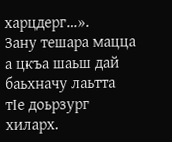харцдерг…».
Зану тешара мацца а цкъа шаьш дай баьхначу лаьтта тІе доьрзург хиларх.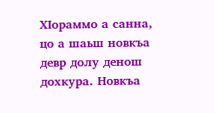ХІораммо а санна, цо а шаьш новкъа девр долу денош дохкура. Новкъа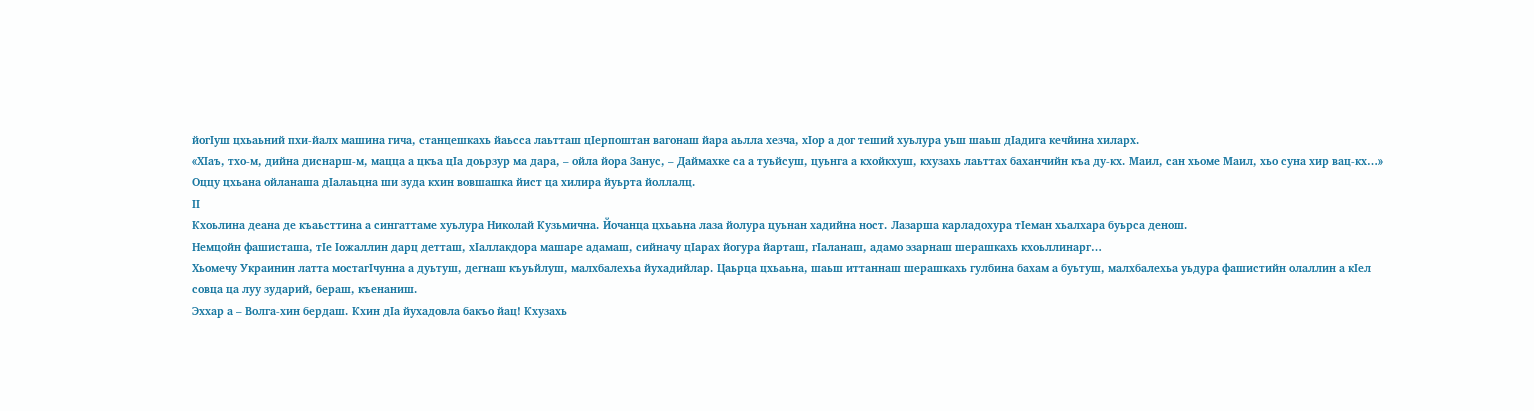йогІуш цхьаьний пхи-йалх машина гича, станцешкахь йаьсса лаьтташ цІерпоштан вагонаш йара аьлла хезча, хІор а дог теший хуьлура уьш шаьш дІадига кечйина хиларх.
«ХІаъ, тхо-м, дийна диснарш-м, мацца а цкъа цІа доьрзур ма дара, – ойла йора Занус, – Даймахке са а туьйсуш, цуьнга а кхойкхуш, кхузахь лаьттах баханчийн къа ду-кх. Маил, сан хьоме Маил, хьо суна хир вац-кх…»
Оццу цхьана ойланаша дІалаьцна ши зуда кхин вовшашка йист ца хилира йуьрта йоллалц.
ІІ
Кхоьлина деана де къаьсттина а сингаттаме хуьлура Николай Кузьмична. Йочанца цхьаьна лаза йолура цуьнан хадийна ност. Лазарша карладохура тІеман хьалхара буьрса денош.
Немцойн фашисташа, тІе Іожаллин дарц детташ, хІаллакдора машаре адамаш, сийначу цІарах йогура йарташ, гІаланаш, адамо эзарнаш шерашкахь кхоьллинарг…
Хьомечу Украинин латта мостагІчунна а дуьтуш, дегнаш къуьйлуш, малхбалехьа йухадийлар. Цаьрца цхьаьна, шаьш иттаннаш шерашкахь гулбина бахам а буьтуш, малхбалехьа уьдура фашистийн олаллин а кІел совца ца луу зударий, бераш, къенаниш.
Эххар а – Волга-хин бердаш. Кхин дІа йухадовла бакъо йац! Кхузахь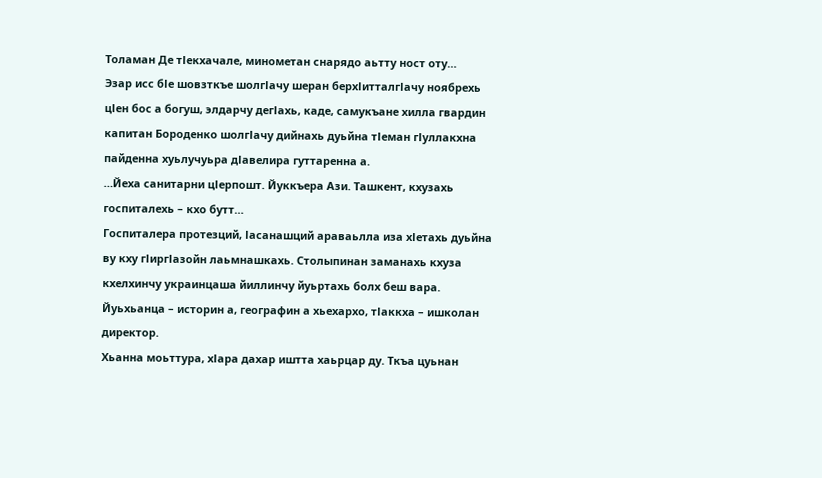Толаман Де тІекхачале, минометан снарядо аьтту ност оту…
Эзар исс бІе шовзткъе шолгІачу шеран берхІитталгІачу ноябрехь цІен бос а богуш, элдарчу дегІахь, каде, самукъане хилла гвардин капитан Бороденко шолгІачу дийнахь дуьйна тІеман гІуллакхна пайденна хуьлучуьра дІавелира гуттаренна а.
…Йеха санитарни цІерпошт. Йуккъера Ази. Ташкент, кхузахь госпиталехь – кхо бутт…
Госпиталера протезций, Іасанашций араваьлла иза хІетахь дуьйна ву кху гІиргІазойн лаьмнашкахь. Столыпинан заманахь кхуза кхелхинчу украинцаша йиллинчу йуьртахь болх беш вара. Йуьхьанца – историн а, географин а хьехархо, тІаккха – ишколан директор.
Хьанна моьттура, хІара дахар иштта хаьрцар ду. Ткъа цуьнан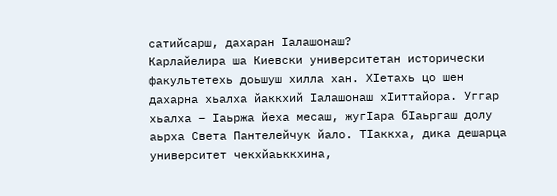сатийсарш, дахаран Іалашонаш?
Карлайелира ша Киевски университетан исторически факультетехь доьшуш хилла хан. ХІетахь цо шен дахарна хьалха йаккхий Іалашонаш хІиттайора. Уггар хьалха – Іаьржа йеха месаш, жугІара бІаьргаш долу аьрха Света Пантелейчук йало. ТІаккха, дика дешарца университет чекхйаьккхина,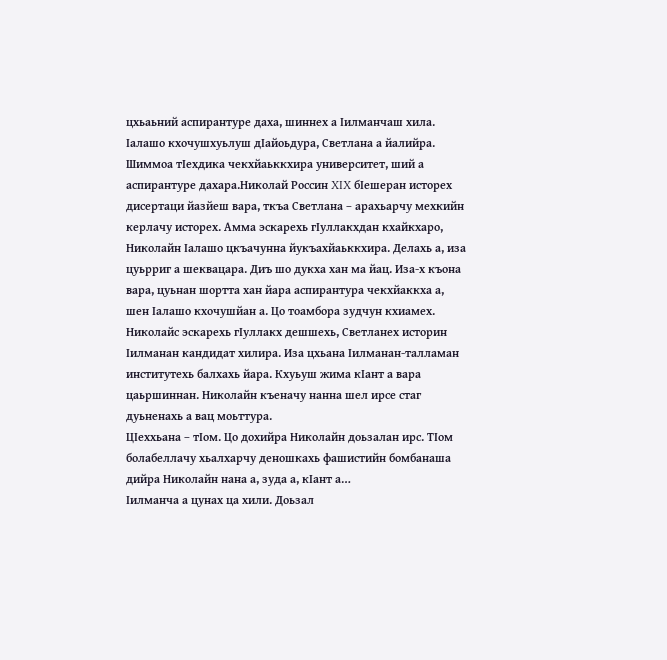цхьаьний аспирантуре даха, шиннех а Іилманчаш хила.
Іалашо кхочушхуьлуш дІайоьдура, Светлана а йалийра. Шиммоа тІехдика чекхйаьккхира университет, ший а аспирантуре дахара.Николай Россин XIX бІешеран исторех дисертаци йазйеш вара, ткъа Светлана – арахьарчу мехкийн керлачу исторех. Амма эскарехь гІуллакхдан кхайкхаро, Николайн Іалашо цкъачунна йукъахйаьккхира. Делахь а, иза цуьрриг а шеквацара. Диъ шо дукха хан ма йац. Иза-х къона вара, цуьнан шортта хан йара аспирантура чекхйаккха а, шен Іалашо кхочушйан а. Цо тоамбора зудчун кхиамех. Николайс эскарехь гІуллакх дешшехь, Светланех историн Іилманан кандидат хилира. Иза цхьана Іилманан-талламан институтехь балхахь йара. Кхуьуш жима кІант а вара цаьршиннан. Николайн къеначу нанна шел ирсе стаг дуьненахь а вац моьттура.
ЦІеххьана – тІом. Цо дохийра Николайн доьзалан ирс. ТІом болабеллачу хьалхарчу деношкахь фашистийн бомбанаша дийра Николайн нана а, зуда а, кІант а…
Іилманча а цунах ца хили. Доьзал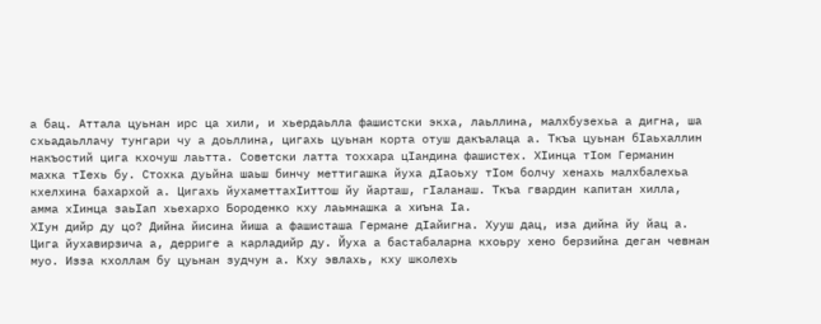а бац. Аттала цуьнан ирс ца хили, и хьердаьлла фашистски экха, лаьллина, малхбузехьа а дигна, ша схьадаьллачу тунгари чу а доьллина, цигахь цуьнан корта отуш дакъалаца а. Ткъа цуьнан бІаьхаллин накъостий цига кхочуш лаьтта. Советски латта тоххара цІандина фашистех. ХІинца тІом Германин махка тІехь бу. Стохка дуьйна шаьш бинчу меттигашка йуха дІаоьху тІом болчу хенахь малхбалехьа кхелхина бахархой а. Цигахь йухаметтахІиттош йу йарташ, гІаланаш. Ткъа гвардин капитан хилла, амма хІинца заьІап хьехархо Бороденко кxy лаьмнашка а хиъна Іа.
ХІун дийр ду цо? Дийна йисина йиша а фашисташа Германе дІайигна. Хууш дац, иза дийна йу йац а. Цига йухавирзича а, дерриге а карладийр ду. Йуха а бастабаларна кхоьру хено берзийна деган чевнан муо. Изза кхоллам бу цуьнан зудчун а. Кху эвлахь, кху школехь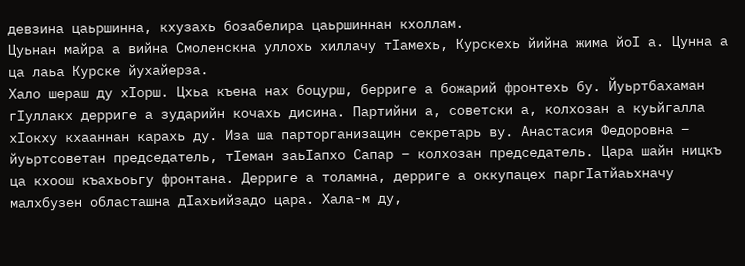девзина цаьршинна, кхузахь бозабелира цаьршиннан кхоллам.
Цуьнан майра а вийна Смоленскна уллохь хиллачу тIамехь, Курскехь йийна жима йоІ а. Цунна а ца лаьа Курске йухайерза.
Хало шераш ду хІорш. Цхьа къена нах боцурш, берриге а божарий фронтехь бу. Йуьртбахаман гІуллакх дерриге а зударийн кочахь дисина. Партийни а, советски а, колхозан а куьйгалла xІокху кхааннан карахь ду. Иза ша парторганизацин секретарь ву. Анастасия Федоровна – йуьртсоветан председатель, тІеман заьІапхо Сапар – колхозан председатель. Цара шайн ницкъ ца кхоош къахьоьгу фронтана. Дерриге а толамна, дерриге а оккупацех паргІатйаьхначу малхбузен областашна дІахьийзадо цара. Хала-м ду,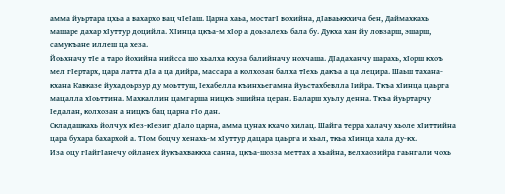амма йуьртара цхьа а вахархо вац чІеІаш. Царна хаьа, мостагІ вохийна, дІаваьккхича бен, Даймахкахь машаре дахар хІуттур доцийла. ХІинца цкъа-м хІор а доьзалехь бала бу. Дукха хан йу ловзарш, эшарш, самукъане иллеш ца хеза.
Йоьхначу тІе а таро йохийна нийсса шо хьалха кхуза балийначу нохчаша. ДІадаханчу шарахь, хІорш кхоъ мел гІертарх, цара латта дIа а ца дийра, массара а колхозан балха тІехь дакъа а ца лецира. Шаьш тахана-кхана Кавказе йухадоьрзур ду моьттуш, Іехабелла къинхьегамна йуьстахбевлла Іийра. Ткъа хІинца цаьрга мацалла хІоьттина. Махкаллин цамгарша ницкъ эшийна церан. Баларш хуьлу денна. Ткъа йуьртарчу Іедалан, колхозан а ницкъ бац царна гІо дан.
Складашкахь йолчух кІез-кІезиг дІало царна, амма цунах кхачо хилац. Шайга терра халачу хьоле хІиттийна цара бухара бахархой а. ТІом боцчу хенахь-м хІуттур дацара цаьрга и хьал, ткьа хІинца хала ду-кх.
Иза оцу гIайгІанечу ойланех йукъахваккха санна, цкъа-шозза меттах а хьайна, велхаозийра гаьнгали чохь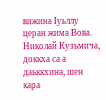вижина Іуьллу церан жима Вова. Николай Кузьмича, доккха са а даьккхина, шен кара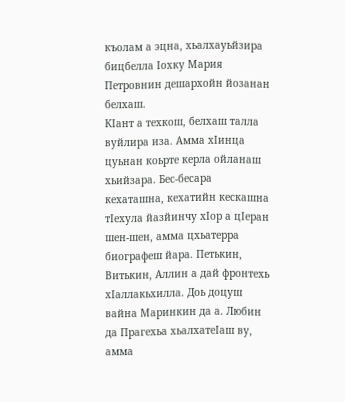къолам а эцна, хьалхауьйзира бицбелла Іохку Мария Петровнин дешархойн йозанан белхаш.
КІант а техкош, белхаш талла вуйлира иза. Амма хІинца цуьнан коьрте керла ойланаш хьийзара. Бес-бесара кехаташна, кехатийн кескашна тІехула йазйинчу хІор а цІеран шен-шен, амма цхьатерра биографеш йара. Петькин, Витькин, Аллин а дай фронтехь хІаллакьхилла. Доь доцуш вайна Маринкин да а. Любин да Прагехьа хьалхатеІаш ву, амма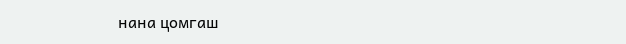нана цомгаш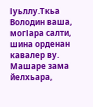Іуьллу.Ткьа Володин ваша, могІара салти, шина орденан кавалер ву. Машаре зама йелхьара,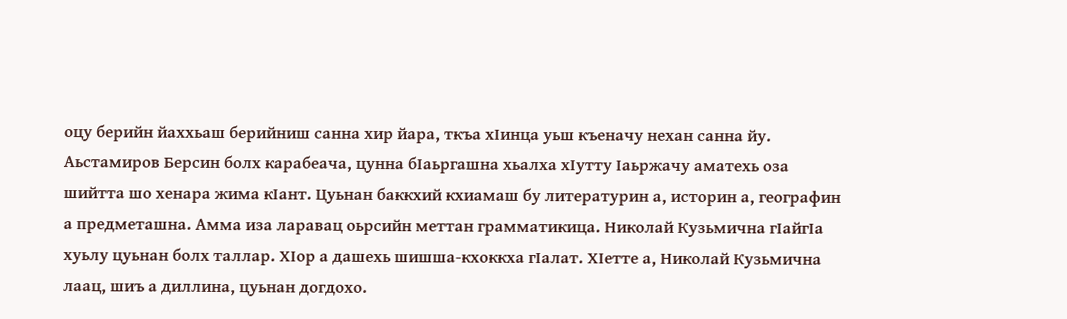оцу берийн йаххьаш берийниш санна хир йара, ткъа хІинца уьш къеначу нехан санна йу.
Аьстамиров Берсин болх карабеача, цунна бІаьргашна хьалха хІутту Іаьржачу аматехь оза шийтта шо хенара жима кІант. Цуьнан баккхий кхиамаш бу литературин а, историн а, географин а предметашна. Амма иза ларавац оьрсийн меттан грамматикица. Николай Кузьмична гІайгІа хуьлу цуьнан болх таллар. ХІор а дашехь шишша-кхоккха гІалат. ХІетте а, Николай Кузьмична лаац, шиъ а диллина, цуьнан догдохо.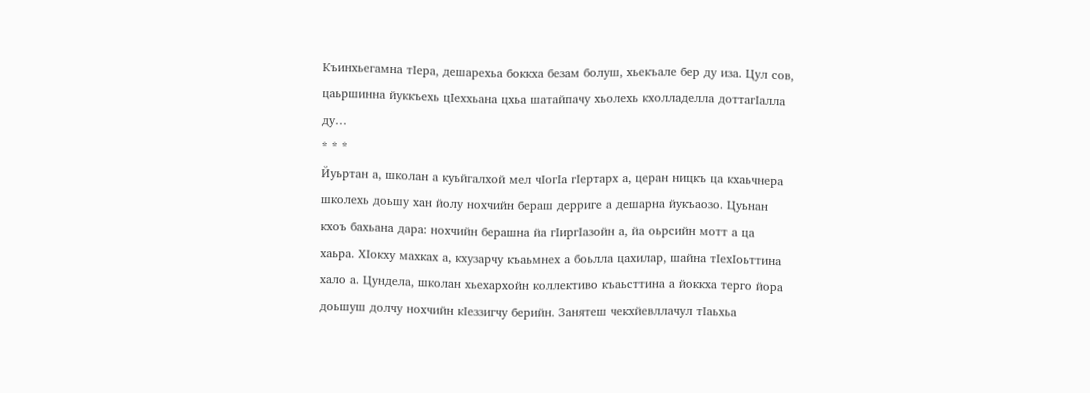Къинхьегамна тІера, дешарехьа боккха безам болуш, хьекъале бер ду иза. Цул сов, цаьршинна йуккъехь цІеххьана цхьа шатайпачу хьолехь кхолладелла доттагІалла ду…
* * *
Йуьртан а, школан а куьйгалхой мел чІогІа гІертарх а, церан ницкъ ца кхаьчнера школехь доьшу хан йолу нохчийн бераш дерриге а дешарна йукъаозо. Цуьнан кхоъ бахьана дара: нохчийн берашна йа гІиргІазойн а, йа оьрсийн мотт а ца хаьра. ХІокху махках а, кхузарчу къаьмнех а боьлла цахилар, шайна тІехІоьттина хало а. Цундела, школан хьехархойн коллективо къаьсттина а йоккха терго йора доьшуш долчу нохчийн кІеззигчу берийн. Занятеш чекхйевллачул тІаьхьа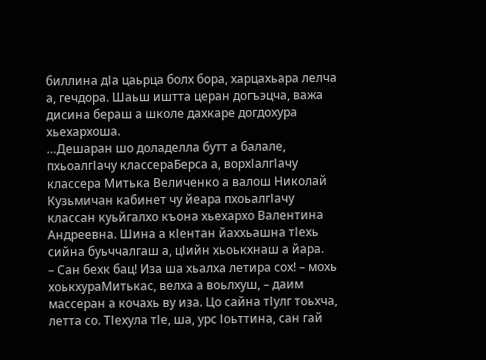биллина дІа цаьрца болх бора, харцахьара лелча а, гечдора. Шаьш иштта церан догъэцча, важа дисина бераш а школе дахкаре догдохура хьехархоша.
…Дешаран шо доладелла бутт а балале, пхьоалгІачу классераБерса а, ворхІалгІачу классера Митька Величенко а валош Николай Кузьмичан кабинет чу йеара пхоьалгІачу классан куьйгалхо къона хьехархо Валентина Андреевна. Шина а кІентан йаххьашна тІехь сийна буьччалгаш а, цІийн хьоькхнаш а йара.
– Сан бехк бац! Иза ша хьалха летира сох! – мохь хоькхураМитькас, велха а воьлхуш, – даим массеран а кочахь ву иза. Цо сайна тІулг тоьхча, летта со. ТІехула тІе, ша, урс Іоьттина, сан гай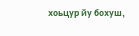хоьцур йу бохуш,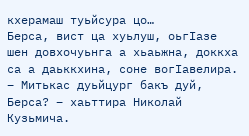кхерамаш туьйсура цо…
Берса, вист ца хуьлуш, оьгІазе шен довхочуьнга а хьаьжна, доккха са а даьккхина, соне вогІавелира.
– Митькас дуьйцург бакъ дуй, Берса? – хаьттира Николай Кузьмича.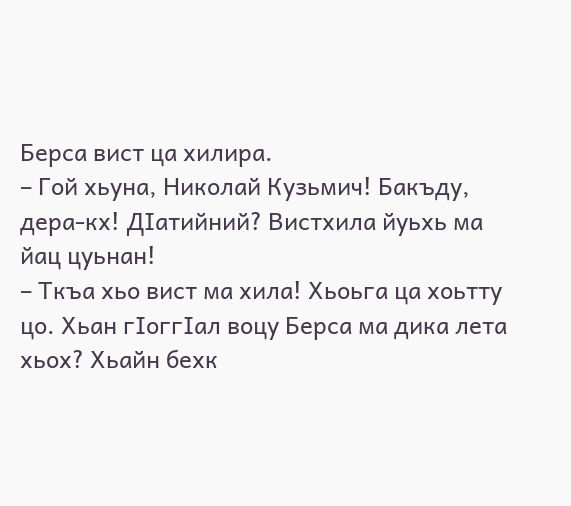Берса вист ца хилира.
– Гой хьуна, Николай Кузьмич! Бакъду, дера-кх! ДІатийний? Вистхила йуьхь ма йац цуьнан!
– Ткъа хьо вист ма хила! Хьоьга ца хоьтту цо. Хьан гІоггІал воцу Берса ма дика лета хьох? Хьайн бехк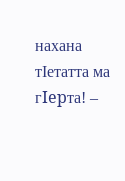нахана тІетатта ма гIepтa! –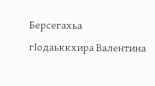Берсегахьа гІодаьккхира Валентина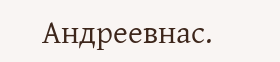Андреевнас.